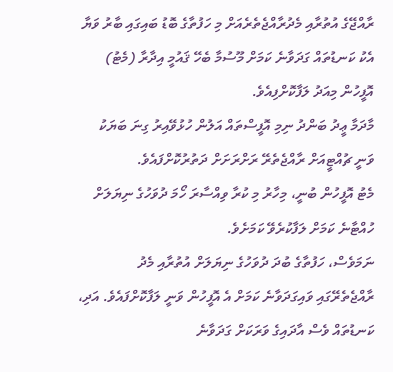ރާއްޖޭގެ އުތުރާއި މެދުރާއްޖެތެރެއަށް މި ހަފުތާގެ ބޮޑު ބައިގައި ބާރު ވަޔާ އެކު ކަނޑުތައް ގަދަވާނެ ކަމަށް މޫސުމާ ބެހޭ ޤައުމީ އިދާރާ (މެޓު) އޮފީހުން މިއަދު ލަފާކޮށްފިއެވެ.
މާދަމާ ޢީދު ބަންދު ނިމި އޮފީސްތައް އަލުން ހުޅުވޭއިރު ގިނަ ބަޔަކު ވަނީ ޗުއްޓީއަށް ރާއްޖެތެރޭ ރަށްރަށަށް ދަތުރުކޮށްފައެވެ.
މެޓު އޮފީހުން ބުނީ، މިހާރު މި ކުރާ ވިއްސާރަ ހޯމަ ދުވަހުގެ ނިޔަލަށް ހުއްޓާނެ ކަމަށް ލަފާކުރެވޭ ކަމަށެވެ.
ނަމަވެސް، ހަފުތާގެ ބުދަ ދުވަހުގެ ނިޔަލަށް އުތުރާއި މެދު ރާއްޖެތެރޭގައި ވައިގަދަވާނެ ކަމަށް އެ އޮފީހުން ވަނީ ލަފާކޮށްފައެވެ. އަދި، ކަނޑުތައް ވެސް އާދައިގެ ވަރަކަށް ގަދަވާނެ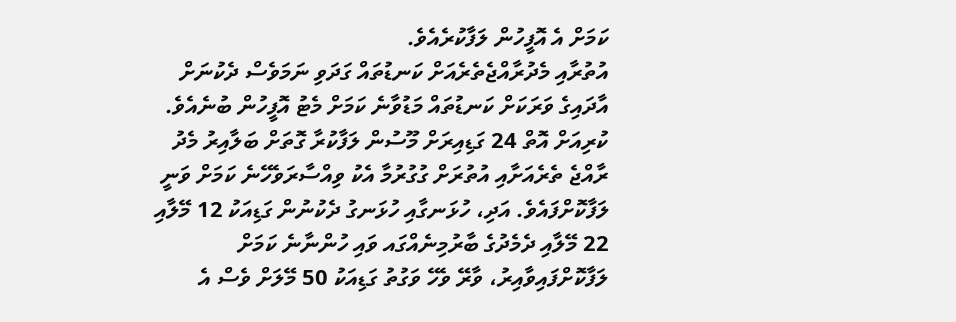ކަމަށް އެ އޮފީހުން ލަފާކުރެއެވެ.
އުތުރާއި މެދުރާއްޖެތެރެއަށް ކަނޑުތައް ގަދަވި ނަމަވެސް ދެކުނަށް އާދައިގެ ވަރަކަށް ކަނޑުތައް މަޑުވާނެ ކަމަށް މެޓު އޮފީހުން ބުނެއެވެ.
ކުރިއަށް އޮތް 24 ގަޑިއިރަށް މޫސުން ލަފާކުރާ ގޮތަށް ބަލާއިރު މެދު ރާއްޖެ ތެރެއަށާއި އުތުރަށް ގުގުރުމާ އެކު ވިއްސާރަވެހޭނެ ކަމަށް ވަނީ ލަފާކޮށްފައެވެ. އަދި، ހުޅަނގާއި ހުޅަނގު ދެކުނުން ގަޑިއަކު 12 މޭލާއި 22 މޭލާއި ދެމެދުގެ ބާރުމިނެއްގައ ވައި ހުންނާނެ ކަމަށް ލަފާކޮށްފައިވާއިރު، ވާރޭ ވެހޭ ވަގުތު ގަޑިއަކު 50 މޭލަށް ވެސް އެ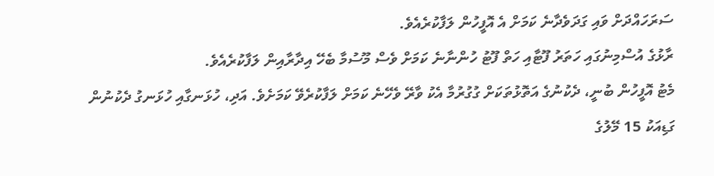ސަރަހައްދަށް ވައި ގަދަވެދާނެ ކަމަށް އެ އޮފީހުން ލަފާކުރެއެވެ.
ރާޅުގެ އުސްމިނުގައި ހަތަރު ފޫޓާއި ހަތް ފޫޓު ހުންނާނެ ކަމަށް ވެސް މޫސުމާ ބެހޭ އިދާރާއިން ލަފާކުރެއެވެ.
މެޓު އޮފީހުން ބުނީ، ދެކުނުގެ އަތޮޅުތަކަށް ގުގުރުމާ އެކު ވާރޭ ވެހޭނެ ކަމަށް ލަފާކުރެވޭ ކަމަށެވެ. އަދި، ހުޅަނގާއި ހުޅަނގު ދެކުނުން ގަޑިއަކު 15 މޭލުގެ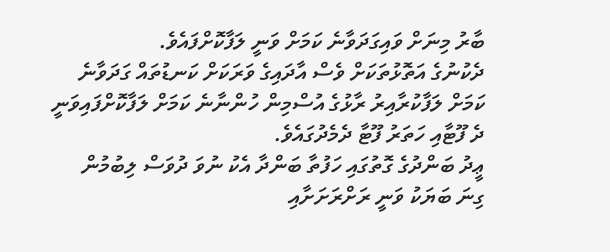ބާރު މިނަށް ވައިގަދަވާނެ ކަމަށް ވަނީ ލަފާކޮށްފައެވެ.
ދެކުނުގެ އަތޮޅުތަކަށް ވެސް އާދައިގެ ވަރަކަށް ކަނޑުތައް ގަދަވާނެ ކަމަށް ލަފާކުރާއިރު ރާޅުގެ އުސްމިން ހުންނާނެ ކަމަށް ލަފާކޮށްފައިވަނީ ދެ ފޫޓާއި ހަތަރު ފޫޓާ ދެމެދުގައެވެ.
ޢީދު ބަންދުގެ ގޮތުގައި ހަފުތާ ބަންދާ އެކު ނުވަ ދުވަސް ލިބުމުން ގިނަ ބަޔަކު ވަނީ ރަށްރަށަށާއި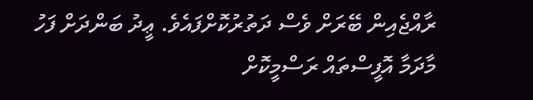ރާއްޖެއިން ބޭރަށް ވެސް ދަތުރުކޮށްފައެވެ. ޢީދު ބަންދަށް ފަހު މާދަމާ އޮފީސްތައް ރަސްމީކޮށް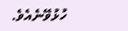ހުޅުވޭނެއެވެ.